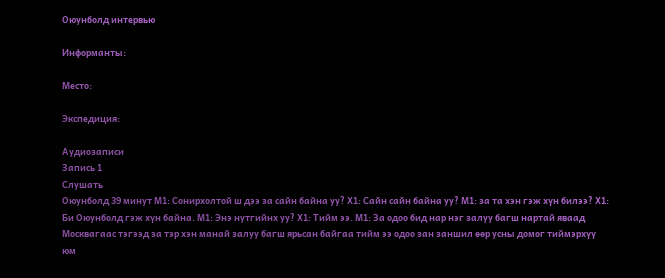Оюунболд интервью

Информанты:

Место:

Экспедиция:

Аудиозаписи
Запись 1
Слушать
Оюунболд 39 минут М1: Сонирхолтой ш дээ за сайн байна уу? Х1: Сайн сайн байна уу? М1: за та хэн гэж хүн билээ? Х1: Би Оюунболд гэж хүн байна. М1: Энэ нутгийнх уу? Х1: Тийм ээ. М1: За одоо бид нар нэг залуу багш нартай яваад Москвагаас тэгээд за тэр хэн манай залуу багш ярьсан байгаа тийм ээ одоо зан заншил өөр усны домог тиймэрхүү юм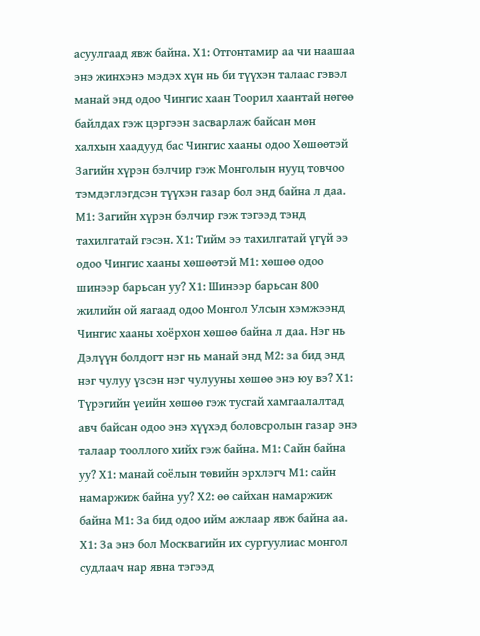асуулгаад явж байна. Х1: Отгонтамир аа чи наашаа энэ жинхэнэ мэдэх хүн нь би түүхэн талаас гэвэл манай энд одоо Чингис хаан Тоорил хаантай нөгөө байлдах гэж цэргээн засварлаж байсан мөн халхын хаадууд бас Чингис хааны одоо Хөшөөтэй Загийн хүрэн бэлчир гэж Монголын нууц товчоо тэмдэглэгдсэн түүхэн газар бол энд байна л даа. М1: Загийн хүрэн бэлчир гэж тэгээд тэнд тахилгатай гэсэн. Х1: Тийм ээ тахилгатай үгүй ээ одоо Чингис хааны хөшөөтэй М1: хөшөө одоо шинээр барьсан уу? Х1: Шинээр барьсан 800 жилийн ой яагаад одоо Монгол Улсын хэмжээнд Чингис хааны хоёрхон хөшөө байна л даа. Нэг нь Дэлүүн болдогт нэг нь манай энд М2: за бид энд нэг чулуу үзсэн нэг чулууны хөшөө энэ юу вэ? Х1: Түрэгийн үеийн хөшөө гэж тусгай хамгаалалтад авч байсан одоо энэ хүүхэд боловсролын газар энэ талаар тооллого хийх гэж байна. М1: Сайн байна уу? Х1: манай соёлын төвийн эрхлэгч М1: сайн намаржиж байна уу? Х2: өө сайхан намаржиж байна М1: За бид одоо ийм ажлаар явж байна аа. Х1: За энэ бол Москвагийн их сургуулиас монгол судлаач нар явна тэгээд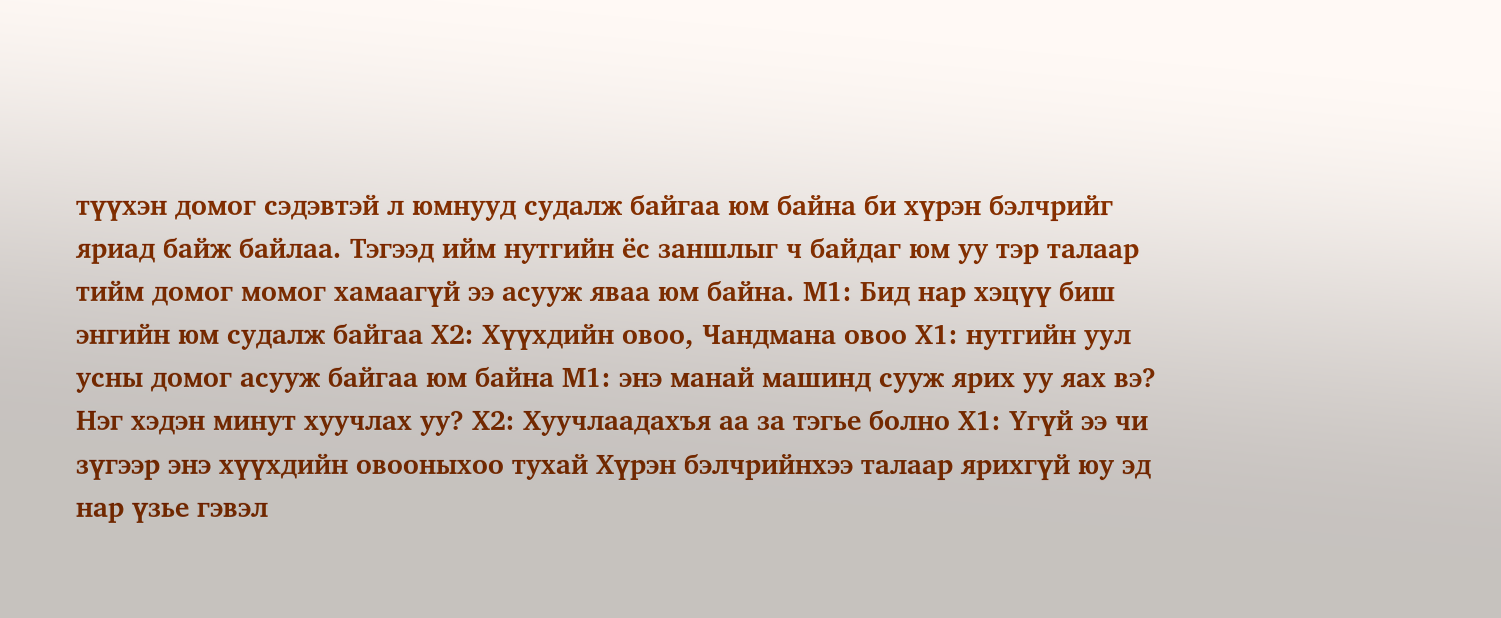түүхэн домог сэдэвтэй л юмнууд судалж байгаа юм байна би хүрэн бэлчрийг яриад байж байлаа. Тэгээд ийм нутгийн ёс заншлыг ч байдаг юм уу тэр талаар тийм домог момог хамаагүй ээ асууж яваа юм байна. М1: Бид нар хэцүү биш энгийн юм судалж байгаа Х2: Хүүхдийн овоо, Чандмана овоо Х1: нутгийн уул усны домог асууж байгаа юм байна М1: энэ манай машинд сууж ярих уу яах вэ? Нэг хэдэн минут хуучлах уу? Х2: Хуучлаадахъя аа за тэгье болно Х1: Үгүй ээ чи зүгээр энэ хүүхдийн овооныхоо тухай Хүрэн бэлчрийнхээ талаар ярихгүй юу эд нар үзье гэвэл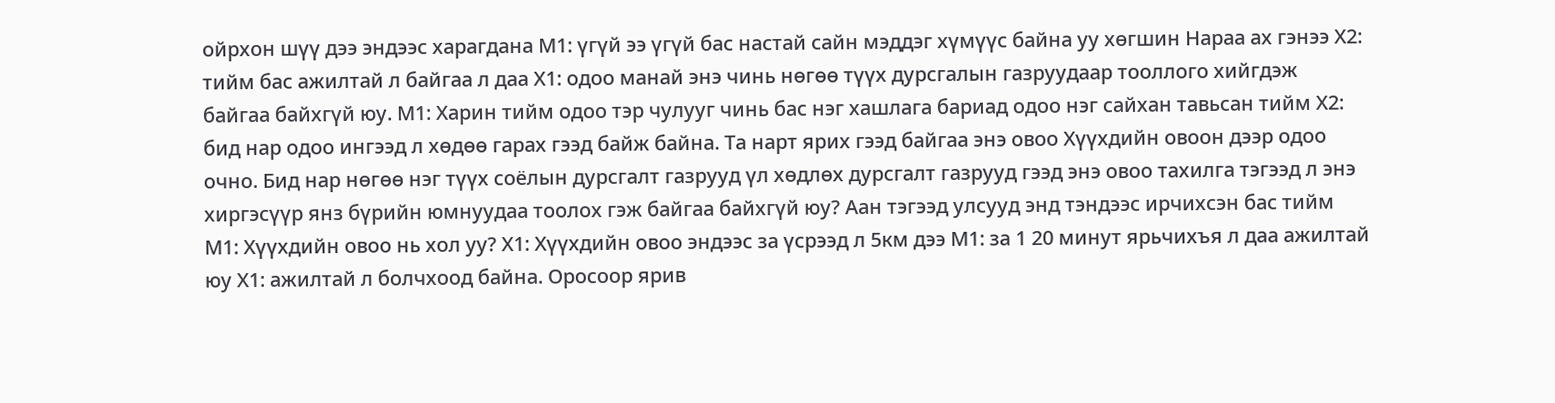ойрхон шүү дээ эндээс харагдана М1: үгүй ээ үгүй бас настай сайн мэддэг хүмүүс байна уу хөгшин Нараа ах гэнээ Х2: тийм бас ажилтай л байгаа л даа Х1: одоо манай энэ чинь нөгөө түүх дурсгалын газруудаар тооллого хийгдэж байгаа байхгүй юу. М1: Харин тийм одоо тэр чулууг чинь бас нэг хашлага бариад одоо нэг сайхан тавьсан тийм Х2: бид нар одоо ингээд л хөдөө гарах гээд байж байна. Та нарт ярих гээд байгаа энэ овоо Хүүхдийн овоон дээр одоо очно. Бид нар нөгөө нэг түүх соёлын дурсгалт газрууд үл хөдлөх дурсгалт газрууд гээд энэ овоо тахилга тэгээд л энэ хиргэсүүр янз бүрийн юмнуудаа тоолох гэж байгаа байхгүй юу? Аан тэгээд улсууд энд тэндээс ирчихсэн бас тийм М1: Хүүхдийн овоо нь хол уу? Х1: Хүүхдийн овоо эндээс за үсрээд л 5км дээ М1: за 1 20 минут ярьчихъя л даа ажилтай юу Х1: ажилтай л болчхоод байна. Оросоор ярив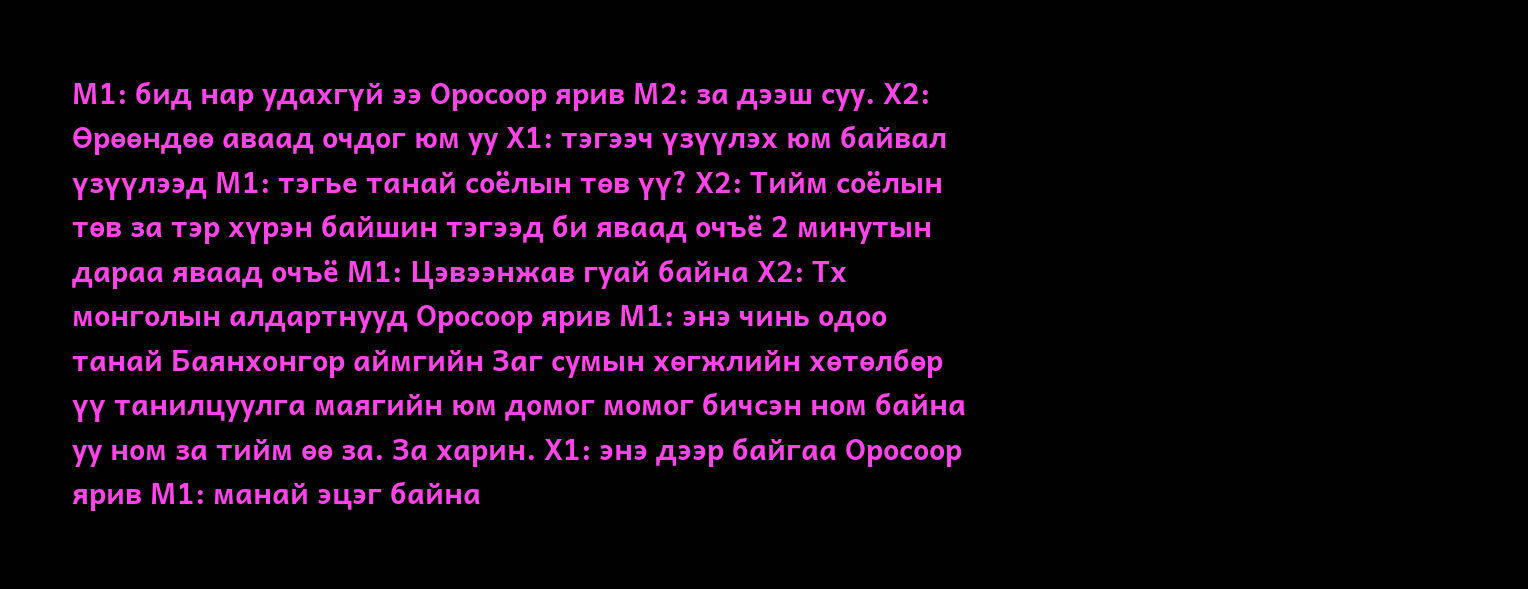М1: бид нар удахгүй ээ Оросоор ярив М2: за дээш суу. Х2: Өрөөндөө аваад очдог юм уу Х1: тэгээч үзүүлэх юм байвал үзүүлээд М1: тэгье танай соёлын төв үү? Х2: Тийм соёлын төв за тэр хүрэн байшин тэгээд би яваад очъё 2 минутын дараа яваад очъё М1: Цэвээнжав гуай байна Х2: Тх монголын алдартнууд Оросоор ярив М1: энэ чинь одоо танай Баянхонгор аймгийн Заг сумын хөгжлийн хөтөлбөр үү танилцуулга маягийн юм домог момог бичсэн ном байна уу ном за тийм өө за. За харин. Х1: энэ дээр байгаа Оросоор ярив М1: манай эцэг байна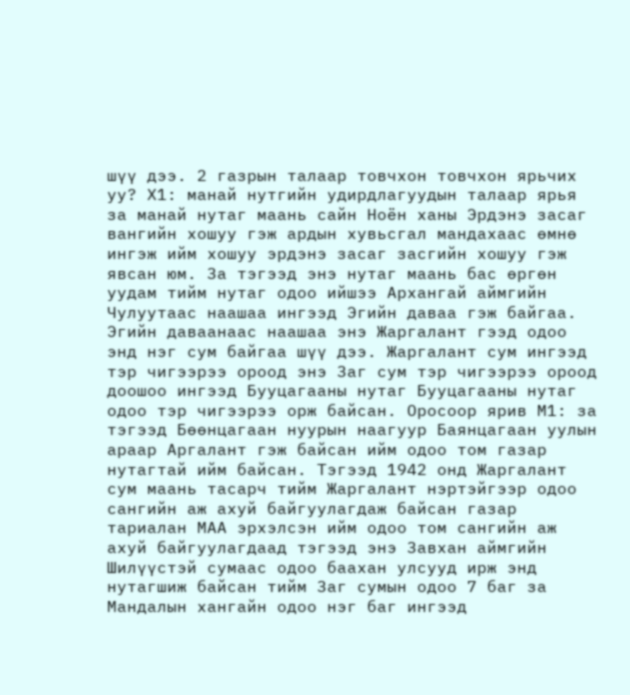шүү дээ. 2 газрын талаар товчхон товчхон ярьчих уу? Х1: манай нутгийн удирдлагуудын талаар ярья за манай нутаг маань сайн Ноён ханы Эрдэнэ засаг вангийн хошуу гэж ардын хувьсгал мандахаас өмнө ингэж ийм хошуу эрдэнэ засаг засгийн хошуу гэж явсан юм. За тэгээд энэ нутаг маань бас өргөн уудам тийм нутаг одоо ийшээ Архангай аймгийн Чулуутаас наашаа ингээд Эгийн даваа гэж байгаа. Эгийн даваанаас наашаа энэ Жаргалант гээд одоо энд нэг сум байгаа шүү дээ. Жаргалант сум ингээд тэр чигээрээ ороод энэ Заг сум тэр чигээрээ ороод доошоо ингээд Бууцагааны нутаг Бууцагааны нутаг одоо тэр чигээрээ орж байсан. Оросоор ярив М1: за тэгээд Бөөнцагаан нуурын наагуур Баянцагаан уулын араар Аргалант гэж байсан ийм одоо том газар нутагтай ийм байсан. Тэгээд 1942 онд Жаргалант сум маань тасарч тийм Жаргалант нэртэйгээр одоо сангийн аж ахуй байгуулагдаж байсан газар тариалан МАА эрхэлсэн ийм одоо том сангийн аж ахуй байгуулагдаад тэгээд энэ Завхан аймгийн Шилүүстэй сумаас одоо баахан улсууд ирж энд нутагшиж байсан тийм Заг сумын одоо 7 баг за Мандалын хангайн одоо нэг баг ингээд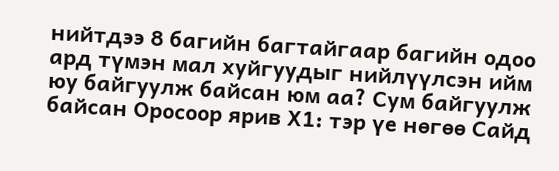нийтдээ 8 багийн багтайгаар багийн одоо ард түмэн мал хуйгуудыг нийлүүлсэн ийм юу байгуулж байсан юм аа? Сум байгуулж байсан Оросоор ярив Х1: тэр үе нөгөө Сайд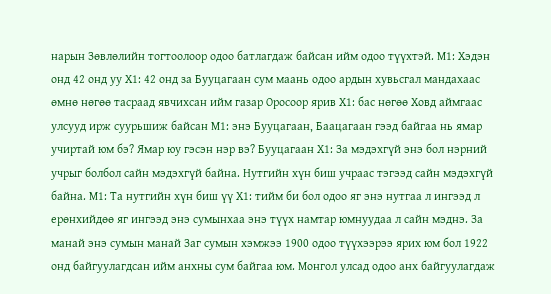нарын Зөвлөлийн тогтоолоор одоо батлагдаж байсан ийм одоо түүхтэй. М1: Хэдэн онд 42 онд уу Х1: 42 онд за Бууцагаан сум маань одоо ардын хувьсгал мандахаас өмнө нөгөө тасраад явчихсан ийм газар Оросоор ярив Х1: бас нөгөө Ховд аймгаас улсууд ирж суурьшиж байсан М1: энэ Бууцагаан, Баацагаан гээд байгаа нь ямар учиртай юм бэ? Ямар юу гэсэн нэр вэ? Бууцагаан Х1: За мэдэхгүй энэ бол нэрний учрыг болбол сайн мэдэхгүй байна. Нутгийн хүн биш учраас тэгээд сайн мэдэхгүй байна. М1: Та нутгийн хүн биш үү Х1: тийм би бол одоо яг энэ нутгаа л ингээд л ерөнхийдөө яг ингээд энэ сумынхаа энэ түүх намтар юмнуудаа л сайн мэднэ. За манай энэ сумын манай Заг сумын хэмжээ 1900 одоо түүхээрээ ярих юм бол 1922 онд байгуулагдсан ийм анхны сум байгаа юм. Монгол улсад одоо анх байгуулагдаж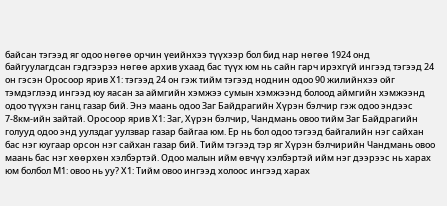байсан тэгээд яг одоо нөгөө орчин үеийнхээ түүхээр бол бид нар нөгөө 1924 онд байгуулагдсан гэдгээрээ нөгөө архив ухаад бас түүх юм нь сайн гарч ирэхгүй ингээд тэгээд 24 он гэсэн Оросоор ярив Х1: тэгээд 24 он гэж тийм тэгээд ноднин одоо 90 жилийнхээ ойг тэмдэглээд ингээд юу яасан за аймгийн хэмжээ сумын хэмжээнд болоод аймгийн хэмжээнд одоо түүхэн ганц газар бий. Энэ маань одоо Заг Байдрагийн Хүрэн бэлчир гэж одоо эндээс 7-8км-ийн зайтай. Оросоор ярив Х1: Заг, Хүрэн бэлчир, Чандмань овоо тийм Заг Байдрагийн голууд одоо энд уулздаг уулзвар газар байгаа юм. Ер нь бол одоо тэгээд байгалийн нэг сайхан бас нэг юугаар орсон нэг сайхан газар бий. Тийм тэгээд тэр яг Хүрэн бэлчирийн Чандмань овоо маань бас нэг хөөрхөн хэлбэртэй. Одоо малын ийм өвчүү хэлбэртэй ийм нэг дээрээс нь харах юм болбол М1: овоо нь уу? Х1: Тийм овоо ингээд холоос ингээд харах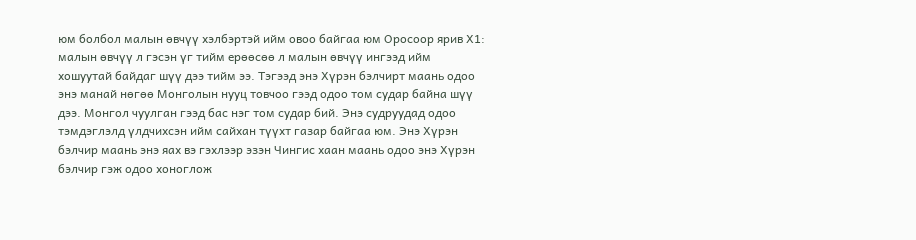юм болбол малын өвчүү хэлбэртэй ийм овоо байгаа юм Оросоор ярив Х1: малын өвчүү л гэсэн үг тийм ерөөсөө л малын өвчүү ингээд ийм хошуутай байдаг шүү дээ тийм ээ. Тэгээд энэ Хүрэн бэлчирт маань одоо энэ манай нөгөө Монголын нууц товчоо гээд одоо том судар байна шүү дээ. Монгол чуулган гээд бас нэг том судар бий. Энэ судруудад одоо тэмдэглэлд үлдчихсэн ийм сайхан түүхт газар байгаа юм. Энэ Хүрэн бэлчир маань энэ яах вэ гэхлээр эзэн Чингис хаан маань одоо энэ Хүрэн бэлчир гэж одоо хоноглож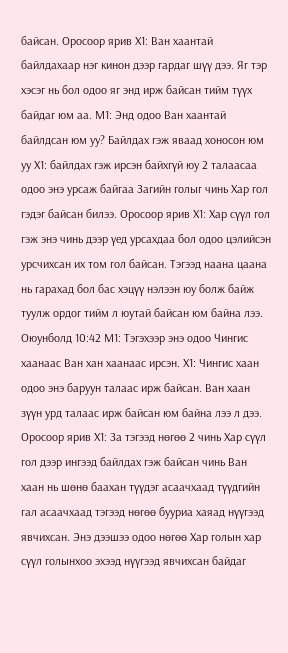байсан. Оросоор ярив Х1: Ван хаантай байлдахаар нэг кинон дээр гардаг шүү дээ. Яг тэр хэсэг нь бол одоо яг энд ирж байсан тийм түүх байдаг юм аа. М1: Энд одоо Ван хаантай байлдсан юм уу? Байлдах гэж яваад хоносон юм уу Х1: байлдах гэж ирсэн байхгүй юу 2 талаасаа одоо энэ урсаж байгаа Загийн голыг чинь Хар гол гэдэг байсан билээ. Оросоор ярив Х1: Хар сүүл гол гэж энэ чинь дээр үед урсахдаа бол одоо цэлийсэн урсчихсан их том гол байсан. Тэгээд наана цаана нь гарахад бол бас хэцүү нэлээн юу болж байж туулж ордог тийм л юутай байсан юм байна лээ. Оюунболд 10:42 М1: Тэгэхээр энэ одоо Чингис хаанаас Ван хан хаанаас ирсэн. Х1: Чингис хаан одоо энэ баруун талаас ирж байсан. Ван хаан зүүн урд талаас ирж байсан юм байна лээ л дээ. Оросоор ярив Х1: За тэгээд нөгөө 2 чинь Хар сүүл гол дээр ингээд байлдах гэж байсан чинь Ван хаан нь шөнө баахан түүдэг асаачхаад түүдгийн гал асаачхаад тэгээд нөгөө бууриа хаяад нүүгээд явчихсан. Энэ дээшээ одоо нөгөө Хар голын хар сүүл голынхоо эхээд нүүгээд явчихсан байдаг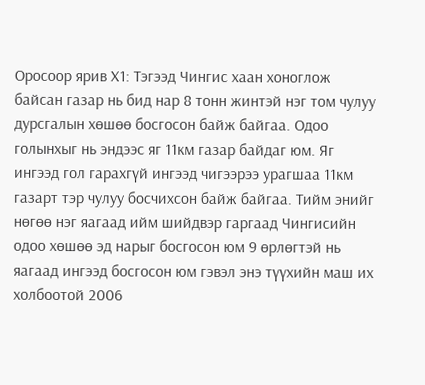Оросоор ярив Х1: Тэгээд Чингис хаан хоноглож байсан газар нь бид нар 8 тонн жинтэй нэг том чулуу дурсгалын хөшөө босгосон байж байгаа. Одоо голынхыг нь эндээс яг 11км газар байдаг юм. Яг ингээд гол гарахгүй ингээд чигээрээ урагшаа 11км газарт тэр чулуу босчихсон байж байгаа. Тийм энийг нөгөө нэг яагаад ийм шийдвэр гаргаад Чингисийн одоо хөшөө эд нарыг босгосон юм 9 өрлөгтэй нь яагаад ингээд босгосон юм гэвэл энэ түүхийн маш их холбоотой 2006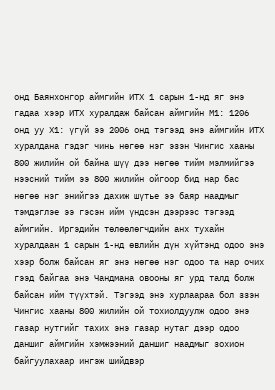онд Баянхонгор аймгийн ИТХ 1 сарын 1-нд яг энэ гадаа хээр ИТХ хуралдаж байсан аймгийн М1: 1206 онд уу Х1: үгүй ээ 2006 онд тэгээд энэ аймгийн ИТХ хуралдана гэдэг чинь нөгөө нэг эзэн Чингис хааны 800 жилийн ой байна шүү дээ нөгөө тийм мэлмийгээ нээсний тийм ээ 800 жилийн ойгоор бид нар бас нөгөө нэг энийгээ дахиж шүтье ээ баяр наадмыг тэмдэглэе ээ гэсэн ийм үндсэн дээрээс тэгээд аймгийн. Иргэдийн төлөөлөгчдийн анх тухайн хуралдаан 1 сарын 1-нд өвлийн дүн хүйтэнд одоо энэ хээр болж байсан яг энэ нөгөө нэг одоо та нар очих гээд байгаа энэ Чандмана овооны яг урд талд болж байсан ийм түүхтэй. Тэгээд энэ хурлаараа бол ззэн Чингис хааны 800 жилийн ой тохиолдуулж одоо энэ газар нутгийг тахих энэ газар нутаг дээр одоо даншиг аймгийн хэмжээний даншиг наадмыг зохион байгуулахаар ингэж шийдвэр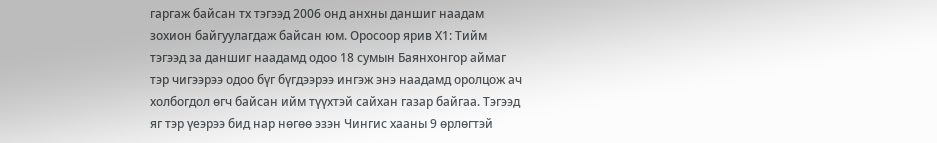гаргаж байсан тх тэгээд 2006 онд анхны даншиг наадам зохион байгуулагдаж байсан юм. Оросоор ярив Х1: Тийм тэгээд за даншиг наадамд одоо 18 сумын Баянхонгор аймаг тэр чигээрээ одоо бүг бүгдээрээ ингэж энэ наадамд оролцож ач холбогдол өгч байсан ийм түүхтэй сайхан газар байгаа. Тэгээд яг тэр үеэрээ бид нар нөгөө эзэн Чингис хааны 9 өрлөгтэй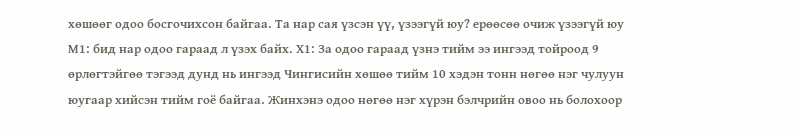хөшөөг одоо босгочихсон байгаа. Та нар сая үзсэн үү, үзээгүй юу? ерөөсөө очиж үзээгүй юу М1: бид нар одоо гараад л үзэх байх. Х1: За одоо гараад үзнэ тийм ээ ингээд тойроод 9 өрлөгтэйгөө тэгээд дунд нь ингээд Чингисийн хөшөө тийм 10 хэдэн тонн нөгөө нэг чулуун юугаар хийсэн тийм гоё байгаа. Жинхэнэ одоо нөгөө нэг хүрэн бэлчрийн овоо нь болохоор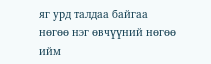яг урд талдаа байгаа нөгөө нэг өвчүүний нөгөө ийм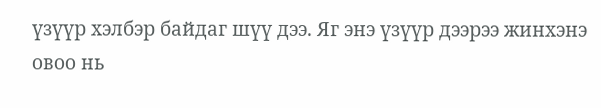үзүүр хэлбэр байдаг шүү дээ. Яг энэ үзүүр дээрээ жинхэнэ овоо нь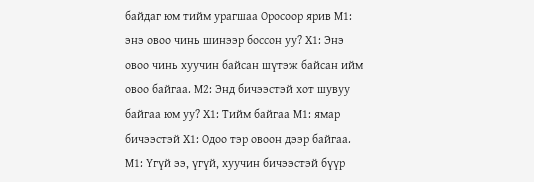байдаг юм тийм урагшаа Оросоор ярив М1: энэ овоо чинь шинээр боссон уу? Х1: Энэ овоо чинь хуучин байсан шүтэж байсан ийм овоо байгаа. М2: Энд бичээстэй хот шувуу байгаа юм уу? Х1: Тийм байгаа М1: ямар бичээстэй Х1: Одоо тэр овоон дээр байгаа. М1: Үгүй ээ, үгүй, хуучин бичээстэй бүүр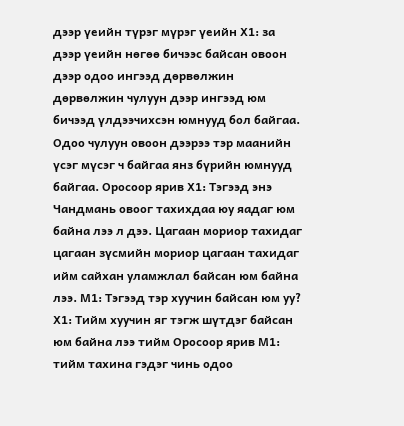дээр үеийн түрэг мүрэг үеийн Х1: за дээр үеийн нөгөө бичээс байсан овоон дээр одоо ингээд дөрвөлжин дөрвөлжин чулуун дээр ингээд юм бичээд үлдээчихсэн юмнууд бол байгаа. Одоо чулуун овоон дээрээ тэр маанийн үсэг мүсэг ч байгаа янз бүрийн юмнууд байгаа. Оросоор ярив Х1: Тэгээд энэ Чандмань овоог тахихдаа юу яадаг юм байна лээ л дээ. Цагаан мориор тахидаг цагаан зүсмийн мориор цагаан тахидаг ийм сайхан уламжлал байсан юм байна лээ. М1: Тэгээд тэр хуучин байсан юм уу? Х1: Тийм хуучин яг тэгж шүтдэг байсан юм байна лээ тийм Оросоор ярив М1: тийм тахина гэдэг чинь одоо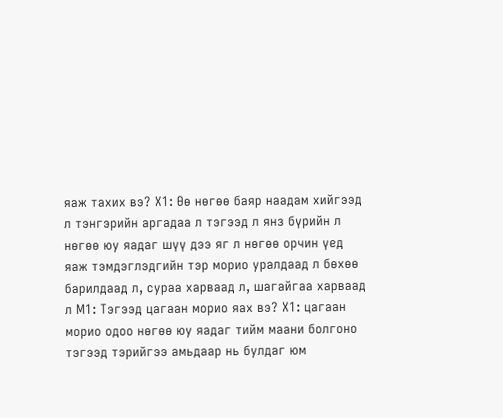яаж тахих вэ? Х1: Өө нөгөө баяр наадам хийгээд л тэнгэрийн аргадаа л тэгээд л янз бүрийн л нөгөө юу яадаг шүү дээ яг л нөгөө орчин үед яаж тэмдэглэдгийн тэр морио уралдаад л бөхөө барилдаад л, сураа харваад л, шагайгаа харваад л М1: Тэгээд цагаан морио яах вэ? Х1: цагаан морио одоо нөгөө юу яадаг тийм маани болгоно тэгээд тэрийгээ амьдаар нь булдаг юм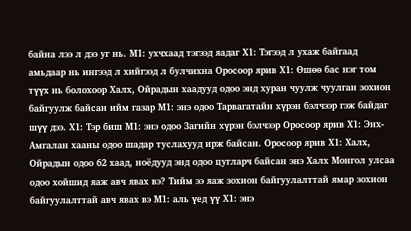байна лээ л дээ уг нь. М1: ухчхаад тэгээд яадаг Х1: Тэгээд л ухаж байгаад амьдаар нь ингээд л хийгээд л булчихна Оросоор ярив Х1: Өшөө бас нэг том түүх нь болохоор Халх, Ойрадын хаадууд одоо энд хуран чуулж чуулган зохион байгуулж байсан ийм газар М1: энэ одоо Тарвагатайн хүрэн бэлчээр гэж байдаг шүү дээ. Х1: Тэр биш М1: энэ одоо Загийн хүрэн бэлчээр Оросоор ярив Х1: Энх-Амгалан хааны одоо шадар туслахууд ирж байсан. Оросоор ярив Х1: Халх, Ойрадын одоо 62 хаад, ноёдууд энд одоо цугларч байсан энэ Халх Монгол улсаа одоо хойшид яаж авч явах вэ? Тийм ээ яаж зохион байгуулалттай ямар зохион байгуулалттай авч явах вэ М1: аль үед үү Х1: энэ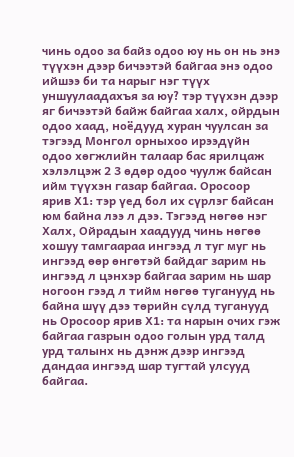чинь одоо за байз одоо юу нь он нь энэ түүхэн дээр бичээтэй байгаа энэ одоо ийшээ би та нарыг нэг түүх уншуулаадахъя за юу? тэр түүхэн дээр яг бичээтэй байж байгаа халх, ойрдын одоо хаад, ноёдууд хуран чуулсан за тэгээд Монгол орныхоо ирээдүйн одоо хөгжлийн талаар бас ярилцаж хэлэлцэж 2 3 өдөр одоо чуулж байсан ийм түүхэн газар байгаа. Оросоор ярив Х1: тэр үед бол их сүрлэг байсан юм байна лээ л дээ. Тэгээд нөгөө нэг Халх, Ойрадын хаадууд чинь нөгөө хошуу тамгаараа ингээд л туг муг нь ингээд өөр өнгөтэй байдаг зарим нь ингээд л цэнхэр байгаа зарим нь шар ногоон гээд л тийм нөгөө туганууд нь байна шүү дээ төрийн сүлд туганууд нь Оросоор ярив Х1: та нарын очих гэж байгаа газрын одоо голын урд талд урд талынх нь дэнж дээр ингээд дандаа ингээд шар тугтай улсууд байгаа.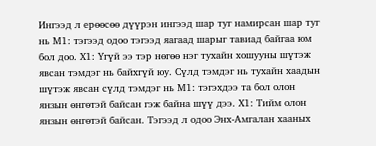Ингээд л ерөөсөө дүүрэн ингээд шар туг намирсан шар туг нь М1: тэгээд одоо тэгээд яагаад шарыг тавиад байгаа юм бол доо. Х1: Үгүй ээ тэр нөгөө нэг тухайн хошууны шүтэж явсан тэмдэг нь байхгүй юу. Сүлд тэмдэг нь тухайн хаадын шүтэж явсан сүлд тэмдэг нь М1: тэгэхдээ та бол олон янзын өнгөтэй байсан гэж байна шүү дээ. Х1: Тийм олон янзын өнгөтэй байсан. Тэгээд л одоо Энх-Амгалан хааных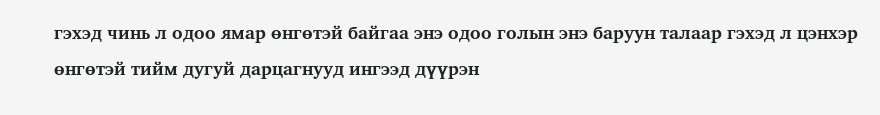гэхэд чинь л одоо ямар өнгөтэй байгаа энэ одоо голын энэ баруун талаар гэхэд л цэнхэр өнгөтэй тийм дугуй дарцагнууд ингээд дүүрэн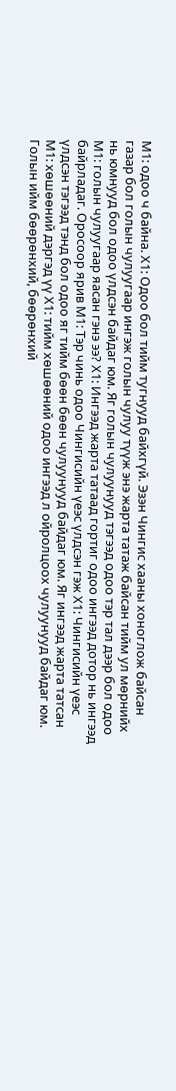М1: одоо ч байна. Х1: Одоо бол тийм тугнууд байхгүй. Эзэн Чингис хааны хоноглож байсан газар бол голын чулуугаар ингэж голын чулуу түүж энэ жарта татаж байсан тийм ул мөрнийх нь юмнууд бол одоо үлдсэн байдаг юм. Яг голын чулуунууд тэгээд одоо тэр тал дээр бол одоо М1: голын чулуугаар яасан гэнэ ээ? Х1: Ингээд жарта татаад гортиг одоо ингээд дотор нь ингээд байрладаг. Оросоор ярив М1: Тэр чинь одоо Чингисийн үеэс үлдсэн гэж Х1: Чингисийн үеэс үлдсэн тэгээд тэнд бол одоо яг тийм бөөн бөөн чулуунууд байдаг юм. Яг ингээд жарта татсан М1: хөшөөний дэргэд үү Х1: тийм хөшөөний одоо ингээд л ойролцоох чулуунууд байдаг юм. Голын ийм бөөрөнхий, бөөрөнхий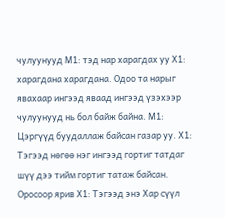чулуунууд М1: тэд нар харагдах уу Х1: харагдана харагдана. Одоо та нарыг явахаар ингээд яваад ингээд үзэхээр чулуунууд нь бол байж байна. М1: Цэргүүд буудаллаж байсан газар уу. Х1: Тэгээд нөгөө нэг ингээд гортиг татдаг шүү дээ тийм гортиг татаж байсан. Оросоор ярив Х1: Тэгээд энэ Хар сүүл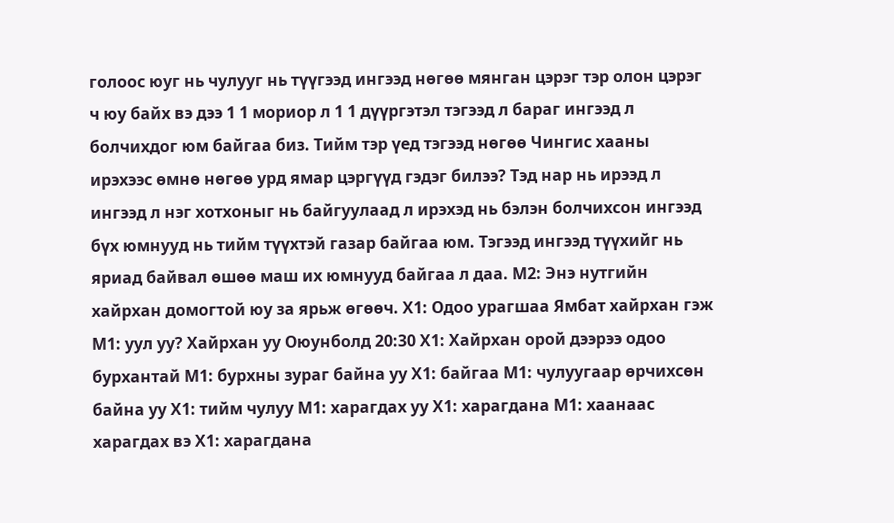голоос юуг нь чулууг нь түүгээд ингээд нөгөө мянган цэрэг тэр олон цэрэг ч юу байх вэ дээ 1 1 мориор л 1 1 дүүргэтэл тэгээд л бараг ингээд л болчихдог юм байгаа биз. Тийм тэр үед тэгээд нөгөө Чингис хааны ирэхээс өмнө нөгөө урд ямар цэргүүд гэдэг билээ? Тэд нар нь ирээд л ингээд л нэг хотхоныг нь байгуулаад л ирэхэд нь бэлэн болчихсон ингээд бүх юмнууд нь тийм түүхтэй газар байгаа юм. Тэгээд ингээд түүхийг нь яриад байвал өшөө маш их юмнууд байгаа л даа. М2: Энэ нутгийн хайрхан домогтой юу за ярьж өгөөч. Х1: Одоо урагшаа Ямбат хайрхан гэж М1: уул уу? Хайрхан уу Оюунболд 20:30 Х1: Хайрхан орой дээрээ одоо бурхантай М1: бурхны зураг байна уу Х1: байгаа М1: чулуугаар өрчихсөн байна уу Х1: тийм чулуу М1: харагдах уу Х1: харагдана М1: хаанаас харагдах вэ Х1: харагдана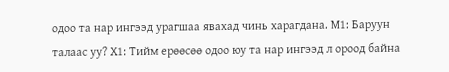одоо та нар ингээд урагшаа явахад чинь харагдана. М1: Баруун талаас уу? Х1: Тийм ерөөсөө одоо юу та нар ингээд л ороод байна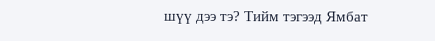шүү дээ тэ? Тийм тэгээд Ямбат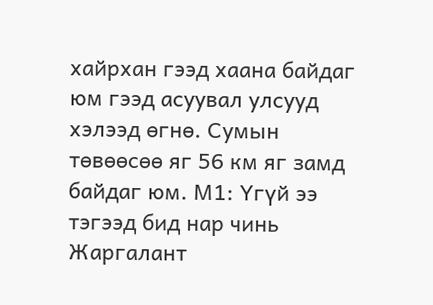хайрхан гээд хаана байдаг юм гээд асуувал улсууд хэлээд өгнө. Сумын төвөөсөө яг 56 км яг замд байдаг юм. М1: Үгүй ээ тэгээд бид нар чинь Жаргалант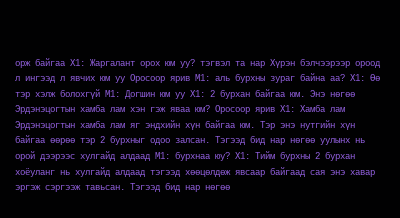орж байгаа Х1: Жаргалант орох юм уу? тэгвэл та нар Хүрэн бэлчээрээр ороод л ингээд л явчих юм уу Оросоор ярив М1: аль бурхны зураг байна аа? Х1: Өө тэр хэлж болохгүй М1: Догшин юм уу Х1: 2 бурхан байгаа юм. Энэ нөгөө Эрдэнэцогтын хамба лам хэн гэж яваа юм? Оросоор ярив Х1: Хамба лам Эрдэнэцогтын хамба лам яг эндхийн хүн байгаа юм. Тэр энэ нутгийн хүн байгаа өөрөө тэр 2 бурхныг одоо залсан. Тэгээд бид нар нөгөө уулынх нь орой дээрээс хулгайд алдаад М1: бурхнаа юу? Х1: Тийм бурхны 2 бурхан хоёуланг нь хулгайд алдаад тэгээд хөөцөлдөж явсаар байгаад сая энэ хавар эргэж сэргээж тавьсан. Тэгээд бид нар нөгөө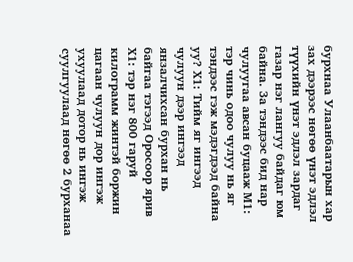бурхнаа Улаанбаатарын хар зах дээрээс нөгөө үнэт эдлэл түүхийн үнэт эдлэл зардаг газар нэг лангуу байдаг юм байна. За тэндээс бид нар чулуугаа авсан буцааж М1: тэр чинь одоо чулуу нь яг тэндээс гэж мэдэгдээд байна уу? Х1: Тийм яг ингээд чулуун дээр ингээд янзалчихсан бурхан нь байгаа тэгээд Оросоор ярив Х1: тэр нэг 800 гаруй килограмм жинтэй боржин цагаан чулуун дор ингэж ухуулаад дотор нь ингэж суулгуулаад нөгөө 2 бурханаа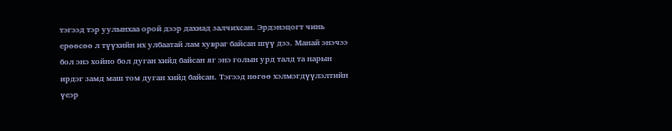тэгээд тэр уулынхаа орой дээр дахиад залчихсан. Эрдэнэцогт чинь ерөөсөө л түүхийн их улбаатай лам хувраг байсан шүү дээ. Манай энэчээ бол энэ хойно бол дуган хийд байсан яг энэ голын урд талд та нарын ирдэг замд маш том дуган хийд байсан. Тэгээд нөгөө хэлмэгдүүлэлтийн үеэр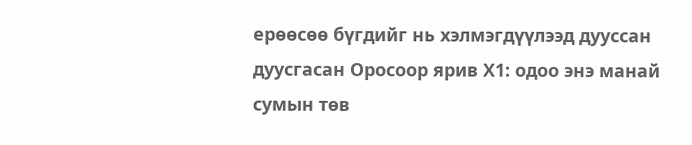ерөөсөө бүгдийг нь хэлмэгдүүлээд дууссан дуусгасан Оросоор ярив Х1: одоо энэ манай сумын төв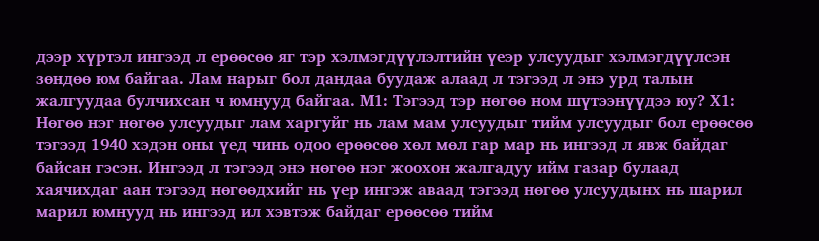дээр хүртэл ингээд л ерөөсөө яг тэр хэлмэгдүүлэлтийн үеэр улсуудыг хэлмэгдүүлсэн зөндөө юм байгаа. Лам нарыг бол дандаа буудаж алаад л тэгээд л энэ урд талын жалгуудаа булчихсан ч юмнууд байгаа. М1: Тэгээд тэр нөгөө ном шүтээнүүдээ юу? Х1: Нөгөө нэг нөгөө улсуудыг лам харгуйг нь лам мам улсуудыг тийм улсуудыг бол ерөөсөө тэгээд 1940 хэдэн оны үед чинь одоо ерөөсөө хөл мөл гар мар нь ингээд л явж байдаг байсан гэсэн. Ингээд л тэгээд энэ нөгөө нэг жоохон жалгадуу ийм газар булаад хаячихдаг аан тэгээд нөгөөдхийг нь үер ингэж аваад тэгээд нөгөө улсуудынх нь шарил марил юмнууд нь ингээд ил хэвтэж байдаг ерөөсөө тийм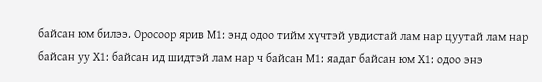байсан юм билээ. Оросоор ярив М1: энд одоо тийм хүчтэй увдистай лам нар цуутай лам нар байсан уу Х1: байсан ид шидтэй лам нар ч байсан М1: яадаг байсан юм Х1: одоо энэ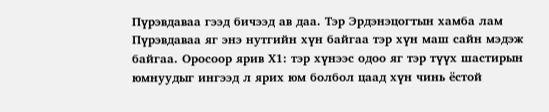Пүрэвдаваа гээд бичээд ав даа. Тэр Эрдэнэцогтын хамба лам Пүрэвдаваа яг энэ нутгийн хүн байгаа тэр хүн маш сайн мэдэж байгаа. Оросоор ярив Х1: тэр хүнээс одоо яг тэр түүх шастирын юмнуудыг ингээд л ярих юм болбол цаад хүн чинь ёстой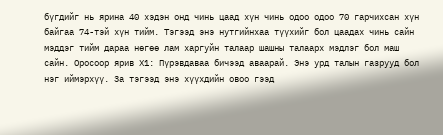бүгдийг нь ярина 40 хэдэн онд чинь цаад хүн чинь одоо одоо 70 гарчихсан хүн байгаа 74-тэй хүн тийм. Тэгээд энэ нутгийнхаа түүхийг бол цаадах чинь сайн мэддэг тийм дараа нөгөө лам харгуйн талаар шашны талаарх мэдлэг бол маш сайн. Оросоор ярив Х1: Пүрэвдаваа бичээд аваарай. Энэ урд талын газрууд бол нэг иймэрхүү. За тэгээд энэ хүүхдийн овоо гээд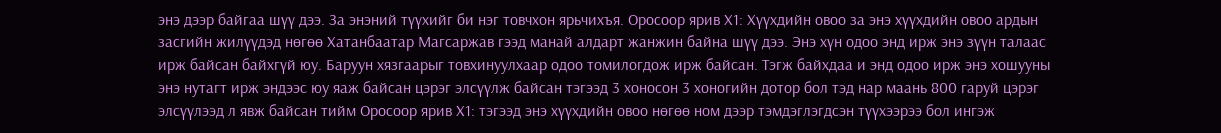энэ дээр байгаа шүү дээ. За энэний түүхийг би нэг товчхон ярьчихъя. Оросоор ярив Х1: Хүүхдийн овоо за энэ хүүхдийн овоо ардын засгийн жилүүдэд нөгөө Хатанбаатар Магсаржав гээд манай алдарт жанжин байна шүү дээ. Энэ хүн одоо энд ирж энэ зүүн талаас ирж байсан байхгүй юу. Баруун хязгаарыг товхинуулхаар одоо томилогдож ирж байсан. Тэгж байхдаа и энд одоо ирж энэ хошууны энэ нутагт ирж эндээс юу яаж байсан цэрэг элсүүлж байсан тэгээд 3 хоносон 3 хоногийн дотор бол тэд нар маань 800 гаруй цэрэг элсүүлээд л явж байсан тийм Оросоор ярив Х1: тэгээд энэ хүүхдийн овоо нөгөө ном дээр тэмдэглэгдсэн түүхээрээ бол ингэж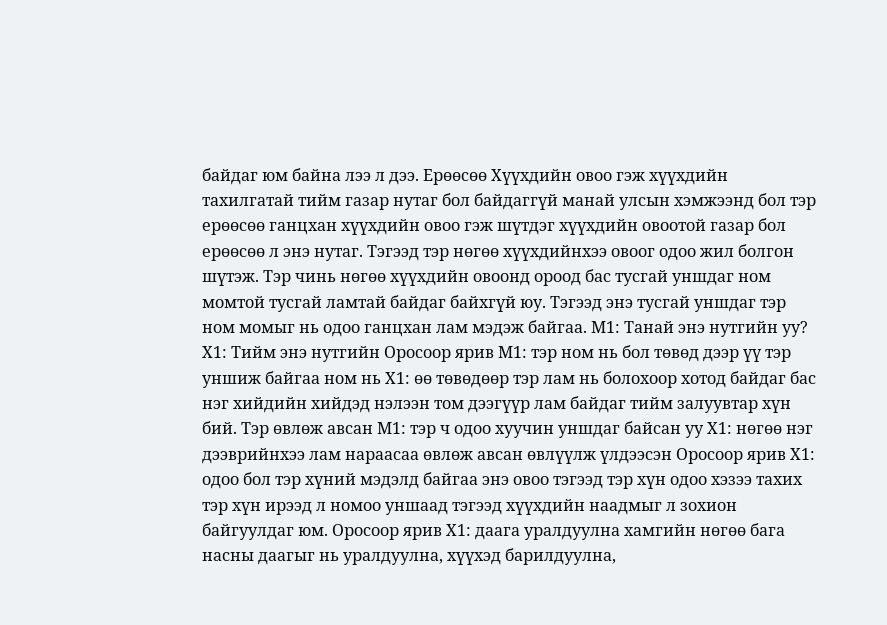байдаг юм байна лээ л дээ. Ерөөсөө Хүүхдийн овоо гэж хүүхдийн тахилгатай тийм газар нутаг бол байдаггүй манай улсын хэмжээнд бол тэр ерөөсөө ганцхан хүүхдийн овоо гэж шүтдэг хүүхдийн овоотой газар бол ерөөсөө л энэ нутаг. Тэгээд тэр нөгөө хүүхдийнхээ овоог одоо жил болгон шүтэж. Тэр чинь нөгөө хүүхдийн овоонд ороод бас тусгай уншдаг ном момтой тусгай ламтай байдаг байхгүй юу. Тэгээд энэ тусгай уншдаг тэр ном момыг нь одоо ганцхан лам мэдэж байгаа. М1: Танай энэ нутгийн уу? Х1: Тийм энэ нутгийн Оросоор ярив М1: тэр ном нь бол төвөд дээр үү тэр уншиж байгаа ном нь Х1: өө төвөдөөр тэр лам нь болохоор хотод байдаг бас нэг хийдийн хийдэд нэлээн том дээгүүр лам байдаг тийм залуувтар хүн бий. Тэр өвлөж авсан М1: тэр ч одоо хуучин уншдаг байсан уу Х1: нөгөө нэг дээврийнхээ лам нараасаа өвлөж авсан өвлүүлж үлдээсэн Оросоор ярив Х1: одоо бол тэр хүний мэдэлд байгаа энэ овоо тэгээд тэр хүн одоо хэзээ тахих тэр хүн ирээд л номоо уншаад тэгээд хүүхдийн наадмыг л зохион байгуулдаг юм. Оросоор ярив Х1: даага уралдуулна хамгийн нөгөө бага насны даагыг нь уралдуулна, хүүхэд барилдуулна,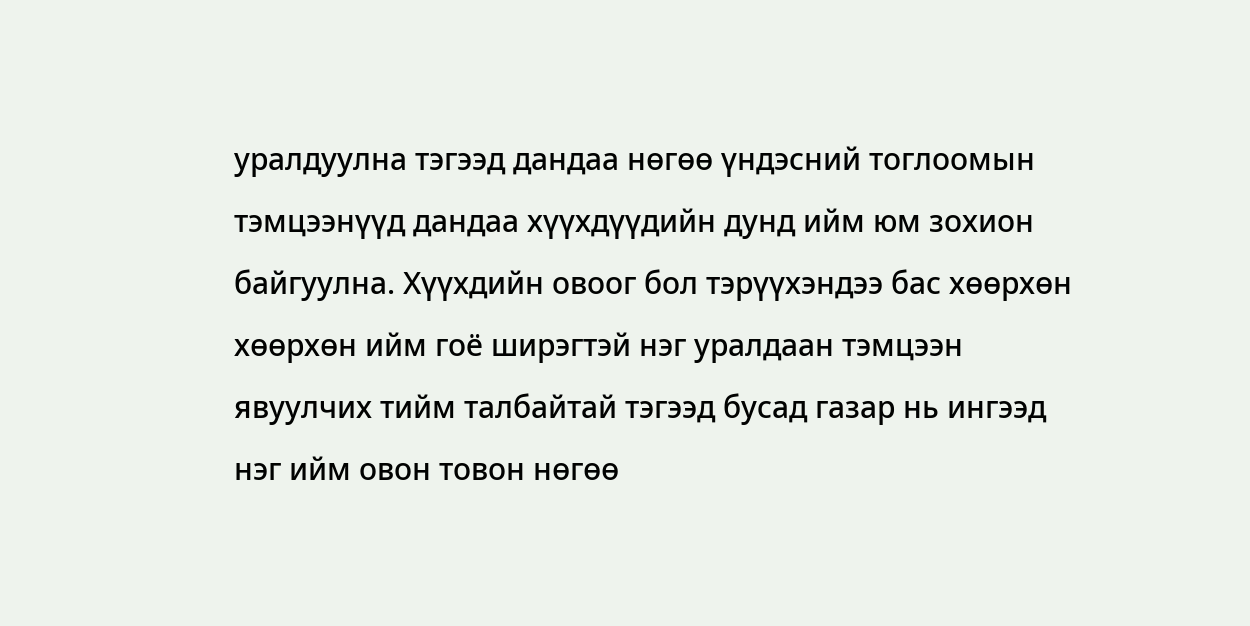уралдуулна тэгээд дандаа нөгөө үндэсний тоглоомын тэмцээнүүд дандаа хүүхдүүдийн дунд ийм юм зохион байгуулна. Хүүхдийн овоог бол тэрүүхэндээ бас хөөрхөн хөөрхөн ийм гоё ширэгтэй нэг уралдаан тэмцээн явуулчих тийм талбайтай тэгээд бусад газар нь ингээд нэг ийм овон товон нөгөө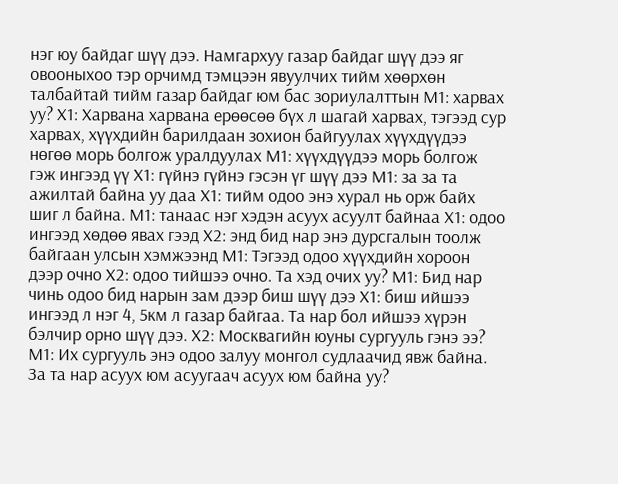нэг юу байдаг шүү дээ. Намгархуу газар байдаг шүү дээ яг овооныхоо тэр орчимд тэмцээн явуулчих тийм хөөрхөн талбайтай тийм газар байдаг юм бас зориулалттын М1: харвах уу? Х1: Харвана харвана ерөөсөө бүх л шагай харвах, тэгээд сур харвах, хүүхдийн барилдаан зохион байгуулах хүүхдүүдээ нөгөө морь болгож уралдуулах М1: хүүхдүүдээ морь болгож гэж ингээд үү Х1: гүйнэ гүйнэ гэсэн үг шүү дээ М1: за за та ажилтай байна уу даа Х1: тийм одоо энэ хурал нь орж байх шиг л байна. М1: танаас нэг хэдэн асуух асуулт байнаа Х1: одоо ингээд хөдөө явах гээд Х2: энд бид нар энэ дурсгалын тоолж байгаан улсын хэмжээнд М1: Тэгээд одоо хүүхдийн хороон дээр очно Х2: одоо тийшээ очно. Та хэд очих уу? М1: Бид нар чинь одоо бид нарын зам дээр биш шүү дээ Х1: биш ийшээ ингээд л нэг 4, 5км л газар байгаа. Та нар бол ийшээ хүрэн бэлчир орно шүү дээ. Х2: Москвагийн юуны сургууль гэнэ ээ? М1: Их сургууль энэ одоо залуу монгол судлаачид явж байна. За та нар асуух юм асуугаач асуух юм байна уу?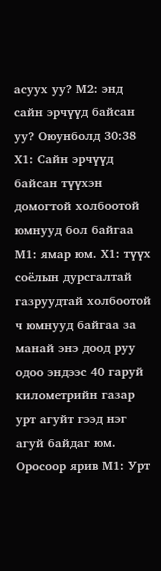асуух уу? М2: энд сайн эрчүүд байсан уу? Оюунболд 30:38 Х1: Сайн эрчүүд байсан түүхэн домогтой холбоотой юмнууд бол байгаа М1: ямар юм. Х1: түүх соёлын дурсгалтай газруудтай холбоотой ч юмнууд байгаа за манай энэ доод руу одоо эндээс 40 гаруй километрийн газар урт агуйт гээд нэг агуй байдаг юм. Оросоор ярив М1: Урт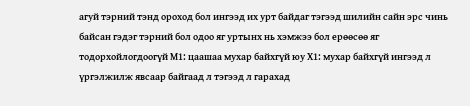агуй тэрний тэнд ороход бол ингээд их урт байдаг тэгээд шилийн сайн эрс чинь байсан гэдэг тэрний бол одоо яг уртынх нь хэмжээ бол ерөөсөө яг тодорхойлогдоогүй М1: цаашаа мухар байхгүй юу Х1: мухар байхгүй ингээд л үргэлжилж явсаар байгаад л тэгээд л гарахад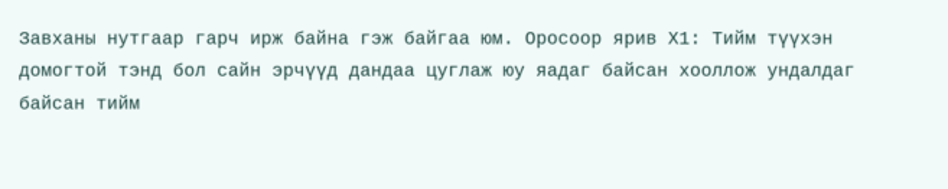Завханы нутгаар гарч ирж байна гэж байгаа юм. Оросоор ярив Х1: Тийм түүхэн домогтой тэнд бол сайн эрчүүд дандаа цуглаж юу яадаг байсан хооллож ундалдаг байсан тийм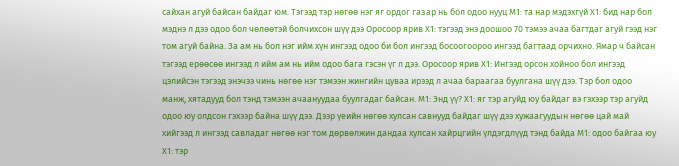сайхан агуй байсан байдаг юм. Тэгээд тэр нөгөө нэг яг ордог газар нь бол одоо нууц М1: та нар мэдэхгүй Х1: бид нар бол мэднэ л дээ одоо бол чөлөөтэй болчихсон шүү дээ Оросоор ярив Х1: тэгээд энэ доошоо 70 тэмээ ачаа багтдаг агуй гээд нэг том агуй байна. За ам нь бол нэг ийм хүн ингээд одоо би бол ингээд босоогоороо ингээд багтаад орчихно. Ямар ч байсан тэгээд ерөөсөө ингээд л ийм ам нь ийм одоо бага гэсэн үг л дээ. Оросоор ярив Х1: Ингээд орсон хойноо бол ингээд цэлийсэн тэгээд энэчээ чинь нөгөө нэг тэмээн жингийн цуваа ирээд л ачаа бараагаа буулгана шүү дээ. Тэр бол одоо манж, хятадууд бол тэнд тэмээн ачаануудаа буулгадаг байсан. М1: Энд үү? Х1: яг тэр агуйд юу байдаг вэ гэхээр тэр агуйд одоо юу олдсон гэхээр байна шүү дээ. Дээр үеийн нөгөө хулсан савнууд байдаг шүү дээ хужаагуудын нөгөө цай май хийгээд л ингээд савладаг нөгөө нэг том дөрвөлжин дандаа хулсан хайрцгийн үлдэгдлүүд тэнд байда М1: одоо байгаа юу Х1: тэр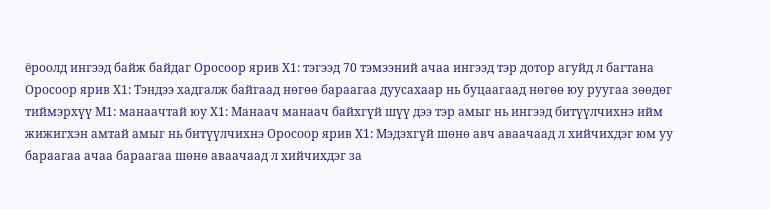ёроолд ингээд байж байдаг Оросоор ярив Х1: тэгээд 70 тэмээний ачаа ингээд тэр дотор агуйд л багтана Оросоор ярив Х1: Тэндээ хадгалж байгаад нөгөө бараагаа дуусахаар нь буцаагаад нөгөө юу руугаа зөөдөг тиймэрхүү М1: манаачтай юу Х1: Манаач манаач байхгүй шүү дээ тэр амыг нь ингээд битүүлчихнэ ийм жижигхэн амтай амыг нь битүүлчихнэ Оросоор ярив Х1: Мэдэхгүй шөнө авч аваачаад л хийчихдэг юм уу бараагаа ачаа бараагаа шөнө аваачаад л хийчихдэг за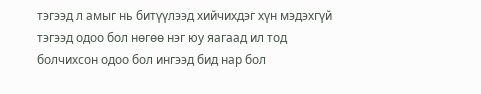тэгээд л амыг нь битүүлээд хийчихдэг хүн мэдэхгүй тэгээд одоо бол нөгөө нэг юу яагаад ил тод болчихсон одоо бол ингээд бид нар бол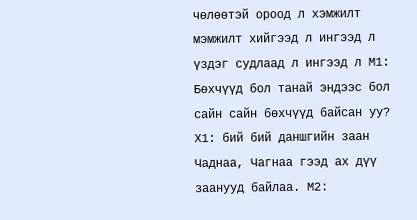чөлөөтэй ороод л хэмжилт мэмжилт хийгээд л ингээд л үздэг судлаад л ингээд л М1: Бөхчүүд бол танай эндээс бол сайн сайн бөхчүүд байсан уу? Х1: бий бий даншгийн заан Чаднаа, Чагнаа гээд ах дүү заанууд байлаа. М2: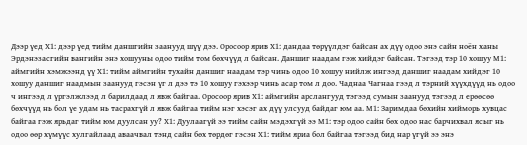Дээр үед Х1: дээр үед тийм даншгийн заанууд шүү дээ. Оросоор ярив Х1: дандаа төрүүлдэг байсан ах дүү одоо энэ сайн ноён ханы Эрдэнэзасгийн вангийн энэ хошууны одоо тийм том бөхчүүд л байсан. Даншиг наадам гэж хийдэг байсан. Тэгээд тэр 10 хошуу М1: аймгийн хэмжээнд үү Х1: тийм аймгийн тухайн даншиг наадам тэр чинь одоо 10 хошуу нийлж ингээд даншиг наадам хийдэг 10 хошуу даншиг наадмын заанууд гэсэн үг л дээ тэ 10 хошуу гэхээр чинь асар том л доо. Чаднаа Чагнаа гээд л тэрний хүүхдүүд нь одоо ч ингээд л үргэлжлээд л барилдаад л явж байгаа. Оросоор ярив Х1: аймгийн арслангууд тэгээд сумын заанууд тэгээд л ерөөсөө бөхчүүд нь бол үе удам нь тасрахгүй л явж байгаа тийм нэг хэсэг ах дүү улсууд байдаг юм аа. М1: Заримдаа бөхийн хийморь хувцас байгаа гэж ярьдаг тийм юм дуулсан уу? Х1: Дуулаагүй ээ тийм сайн мэдэхгүй ээ М1: тэр одоо сайн бөх одоо нас барчихвал ясыг нь одоо өөр хүмүүс хулгайлаад аваачвал тэнд сайн бөх төрдөг гэсэн Х1: тийм яриа бол байгаа тэгээд бид нар үгүй ээ энэ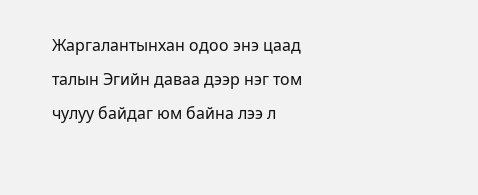Жаргалантынхан одоо энэ цаад талын Эгийн даваа дээр нэг том чулуу байдаг юм байна лээ л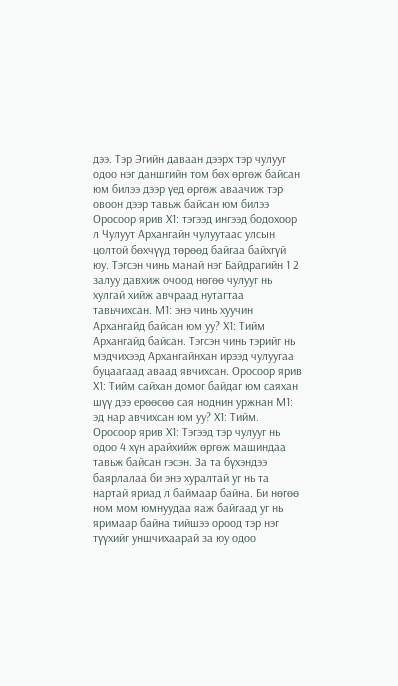дээ. Тэр Эгийн даваан дээрх тэр чулууг одоо нэг даншгийн том бөх өргөж байсан юм билээ дээр үед өргөж аваачиж тэр овоон дээр тавьж байсан юм билээ Оросоор ярив Х1: тэгээд ингээд бодохоор л Чулуут Архангайн чулуутаас улсын цолтой бөхчүүд төрөөд байгаа байхгүй юу. Тэгсэн чинь манай нэг Байдрагийн 1 2 залуу давхиж очоод нөгөө чулууг нь хулгай хийж авчраад нутагтаа тавьчихсан. М1: энэ чинь хуучин Архангайд байсан юм уу? Х1: Тийм Архангайд байсан. Тэгсэн чинь тэрийг нь мэдчихээд Архангайнхан ирээд чулуугаа буцаагаад аваад явчихсан. Оросоор ярив Х1: Тийм сайхан домог байдаг юм саяхан шүү дээ ерөөсөө сая ноднин уржнан М1: эд нар авчихсан юм уу? Х1: Тийм. Оросоор ярив Х1: Тэгээд тэр чулууг нь одоо 4 хүн арайхийж өргөж машиндаа тавьж байсан гэсэн. За та бүхэндээ баярлалаа би энэ хуралтай уг нь та нартай яриад л баймаар байна. Би нөгөө ном мом юмнуудаа яаж байгаад уг нь яримаар байна тийшээ ороод тэр нэг түүхийг уншчихаарай за юу одоо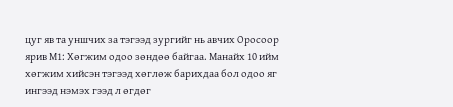цуг яв та уншчих за тэгээд зургийг нь авчих Оросоор ярив М1: Хөгжим одоо зөндөө байгаа. Манайх 10 ийм хөгжим хийсэн тэгээд хөглөж барихдаа бол одоо яг ингээд нэмэх гээд л өгдөг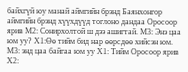байхгүй юу манай аймгийн брэнд Баянхонгор аймгийн брэнд хүүхдүүд тоглоно дандаа Оросоор ярив М2: Сонирхолтой ш дээ ашигтай. М3: Энэ цаа юм уу? Х1:Өө тийм бид нар өөрсдөө хийсэн юм. М3: энд цаа байгаа юм уу Х1: Тийм Оросоор ярив Х2: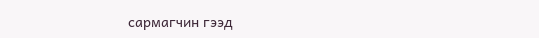сармагчин гээд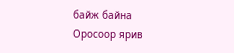байж байна Оросоор ярив